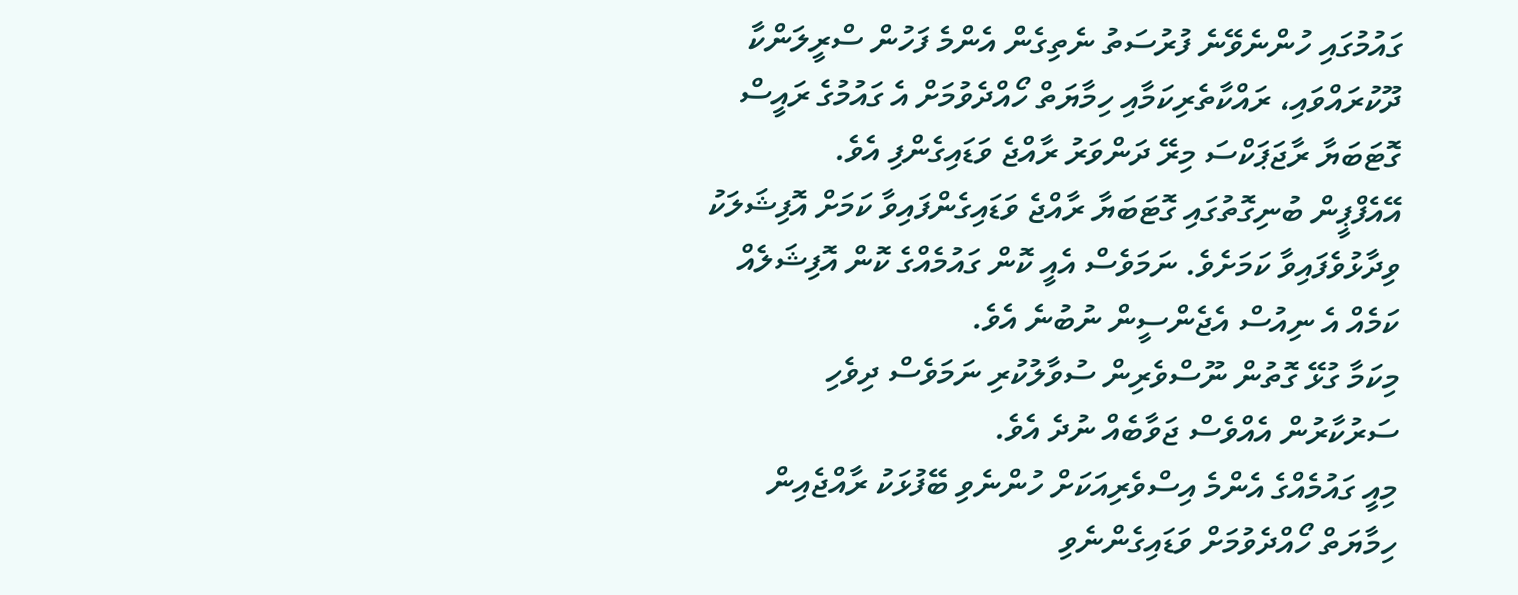ގައުމުގައި ހުންނެވޭނެ ފުރުސަތު ނެތިގެން އެންމެ ފަހުން ސްރީލަންކާ ދޫކުރައްވައި، ރައްކާތެރިކަމާއި ހިމާޔަތް ހޯއްދެވުމަށް އެ ގައުމުގެ ރައީސް ގޮޓަބަޔާ ރާޖަޕަކްސަ މިރޭ ދަންވަރު ރާއްޖެ ވަޑައިގެންފި އެވެ.
އޭއެފްޕީން ބުނިގޮތުގައި ގޮޓަބަޔާ ރާއްޖެ ވަޑައިގެންފައިވާ ކަމަށް އޮފިޝަލަކު ވިދާޅުވެފައިވާ ކަމަށެވެ. ނަމަވެސް އެއީ ކޮން ގައުމެއްގެ ކޮން އޮފިޝަލެއް ކަމެއް އެ ނިއުސް އެޖެންސީން ނުބުނެ އެވެ.
މިކަމާ ގުޅޭ ގޮތުން ނޫސްވެރިން ސުވާލުކުރި ނަމަވެސް ދިވެހި ސަރުކާރުން އެއްވެސް ޖަވާބެއް ނުދެ އެވެ.
މިއީ ގައުމެއްގެ އެންމެ އިސްވެރިއަކަށް ހުންނެވި ބޭފުޅަކު ރާއްޖެއިން ހިމާޔަތް ހޯއްދެވުމަށް ވަޑައިގެންނެވި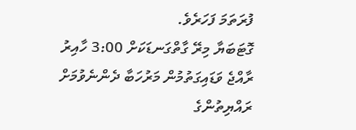ފުރަތަމަ ފަހަރެވެ.
ގޮޓަބަޔާ މިރޭ ގާތްގަނޑަކަށް 3:00 ހާއިރު ރާއްޖެ ވަޑައިގަތުމުން މަރުހަބާ ދެންނެވުމަށް ރައްޔިތުންގެ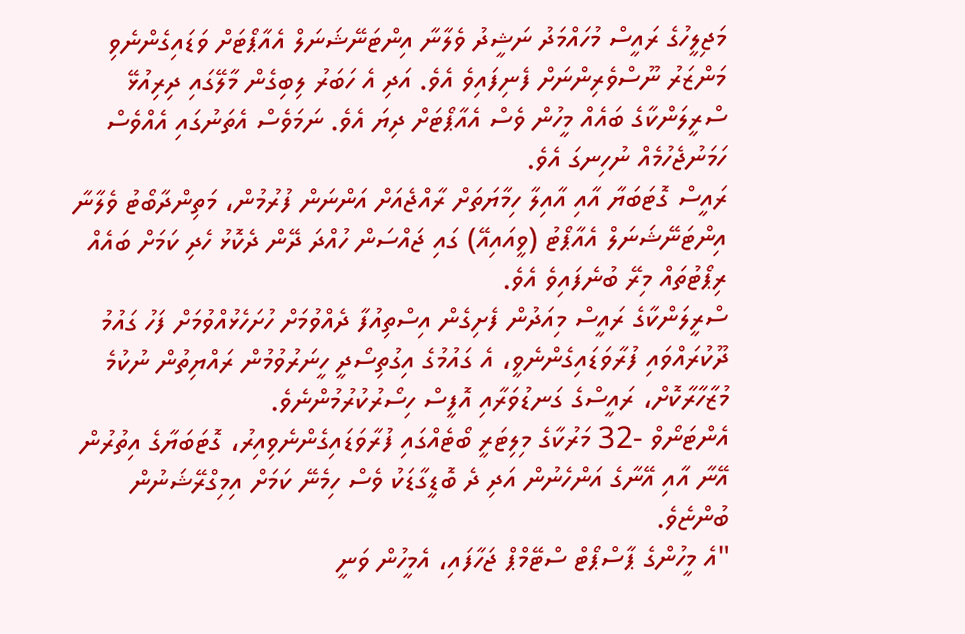މަޖިލީހުގެ ރައީސް މުހައްމަދު ނަޝީދު ވެލާނާ އިންޓަނޭޝަނަލް އެއާޕޯޓަށް ވަޑައިގެންނެވި މަންޒަރު ނޫސްވެރިންނަށް ފެނިފައިވެ އެވެ. އަދި އެ ހަބަރު ލިބިގެން މާލޭގައި ދިރިއުޅޭ ސްރީލަންކާގެ ބައެއް މީހުން ވެސް އެއާޕޯޓަށް ދިޔަ އެވެ. ނަމަވެސް އެތަނުގައި އެއްވެސް ހަމަނުޖެހުމެއް ނުހިނގަ އެވެ.
ރައީސް ގޮޓަބަޔާ އާއި އާއިލާ ހިމާޔަތަށް ރާއްޖެއަށް އަންނަން ފުރުމުން، މަތިންދާބޯޓު ވެލާނާ އިންޓަނޭޝަނަލް އެއާޕޯޓު (ވީއައިއޭ) ގައި ޖައްސަން ހުއްދަ ދޭން ދެކޮޅު ހެދި ކަމަށް ބައެއް ރިޕޯޓުތައް މިރޭ ބުނެފައިވެ އެވެ.
ސްރީލަންކާގެ ރައީސް މިއަދުން ފެށިގެން އިސްތިއުފާ ދެއްވުމަށް ހުށަހެޅުއްވުމަށް ފަހު ގައުމު ދޫކުރައްވައި ފުރާވަޑައިގެންނެވީ، އެ ގައުމުގެ އިގުތިސޯދީ ހީނަރުވުމުން ރައްޔިތުން ނުކުމެ މުޒާހާރާކޮށް، ރައީސްގެ ގަނޑުވަރާއި އޮފީސް ހިސޯރުކުރުމުންނެވެ.
އެންޓަނޯވް -32 މަރުކާގެ މިލިޓަރީ ބޯޓެއްގައި ފުރާވަޑައިގެންނެވިއިރު، ގޮޓަބަޔާގެ އިތުރުން އޭނާ އާއި އޭނާގެ އަންހެނުން އަދި ދެ ބޮޑީގާޑަކު ވެސް ހިމެނޭ ކަމަށް އިމިގްރޭޝަނުން ބުންޏެވެ.
"އެ މީހުންގެ ޕާސްޕޯޓް ސްޓޭމްޕް ޖަހާފައި، އެމީހުން ވަނީ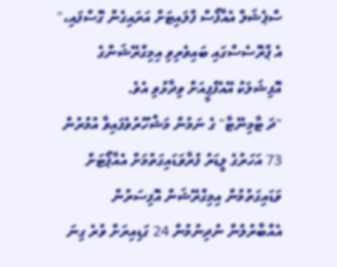ސްޕެޝަލް އެއާފޯސް ފްލައިޓަށް އަރައިގެން ގޮސްފައި،" އެ ޕްރޮސެސްގައި ބައިވެރިވި އިމިގްރޭޝަންގެ އޮފިޝަލަކު އޭއެފްޕީއަށް ވިދާޅުވި އެވެ.
"ދަ ޓާމިނޭޓާ" ގެ ނަމުން މަޝްހޫރުވެފައިވާ އުމުރުން 73 އަހަރުގެ ލީޑަރު ފުރާވަޑައިގަތުމަށް އެއާޕޯޓަށް ވަޑައިގަތުމުން އިމިގްރޭޝަން އޮފިސަރުން އެއްބާރުލުން ނުދިނުމުން 24 ގަޑިއިރަށް ވުރެ ގިނަ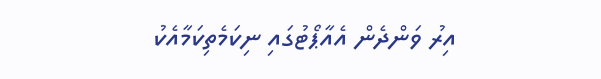އިރު ވަންދެން އެއާޕޯޓުގައި ނިކަމެތިކަމާއެކު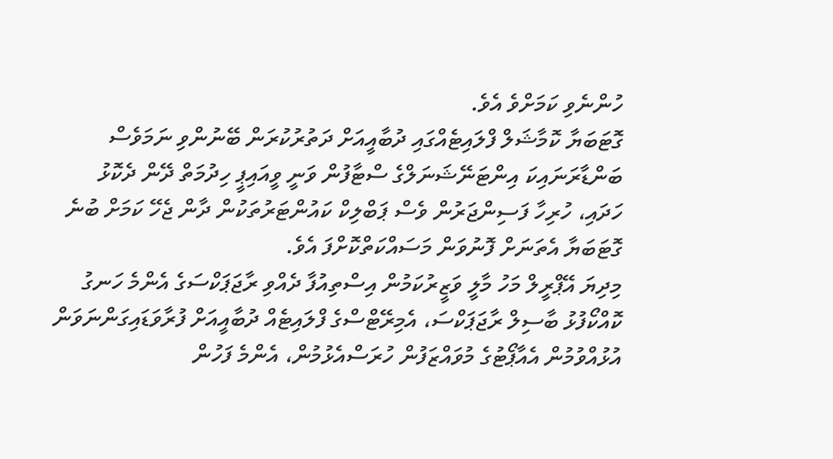ހުންނެވި ކަމަށްވެ އެވެ.
ގޮޓަބަޔާ ކޮމާޝަލް ފްލައިޓެއްގައި ދުބާއީއަށް ދަތުރުކުރަން ބޭނުންވި ނަމަވެސް ބަންޑާރަނައިކަ އިންޓަނޭޝަނަލްގެ ސްޓާފުން ވަނީ ވީއައިޕީ ހިދުމަތް ދޭން ދެކޮޅު ހަދައި، ހުރިހާ ފަސިންޖަރުން ވެސް ޕަބްލިކް ކައުންޓަރުތަކުން ދާން ޖެހޭ ކަމަށް ބުނެ ގޮޓަބަޔާ އެތަނަށް ފޮނުވަން މަސައްކަތްކޮށްފަ އެވެ.
މިދިޔަ އޭޕްރީލް މަހު މާލީ ވަޒީރުކަމުން އިސްތިއުފާ ދެއްވި ރާޖަޕަކްސަގެ އެންމެ ހަނގު ކޮއްކޯފުޅު ބާސިލް ރާޖަޕަކްސަ، އެމިރޭޓްސްގެ ފްލައިޓެއް ދުބާއީއަށް ފުރާވަޑައިގަންނަވަން އުޅުއްވުމުން އެއާޕޯޓުގެ މުވައްޒަފުން ހުރަސްއެޅުމުން، އެންމެ ފަހުން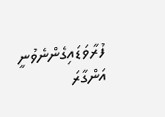ފުރާވަޑައިގެންނެވުނީ އަންގާރަ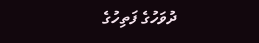ދުވަހުގެ ފަތިހުގެ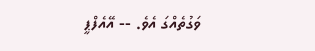ވަގުތެއްގަ އެވެ. -- އޭއެފްޕީ